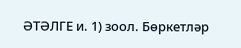ӘТӘЛГЕ и. 1) зоол. Бөркетләр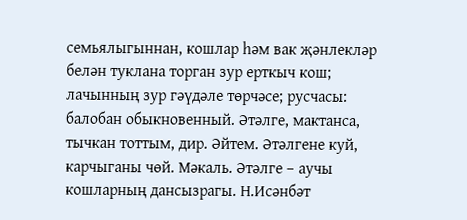семьялыгыннан, кошлар һәм вак җәнлекләр белән туклана торган зур ерткыч кош; лачынның зур гәүдәле төрчәсе; русчасы: балобан обыкновенный. Әтәлге, мактанса, тычкан тоттым, дир. Әйтем. Әтәлгене куй, карчыганы чөй. Мәкаль. Әтәлге – аучы кошларның дансызрагы. Н.Исәнбәт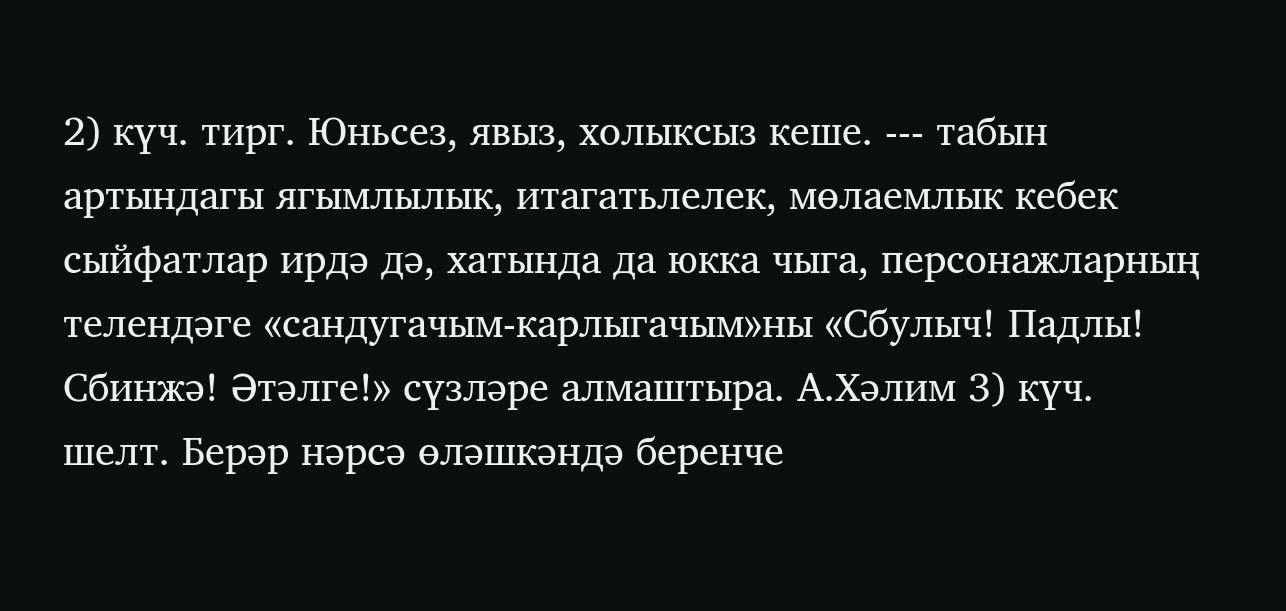2) күч. тирг. Юньсез, явыз, холыксыз кеше. --- табын артындагы ягымлылык, итагатьлелек, мөлаемлык кебек сыйфатлар ирдә дә, хатында да юкка чыга, персонажларның телендәге «сандугачым-карлыгачым»ны «Сбулыч! Падлы! Сбинжә! Әтәлге!» сүзләре алмаштыра. А.Хәлим 3) күч. шелт. Берәр нәрсә өләшкәндә беренче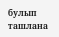булып ташлана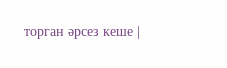торган әрсез кеше |